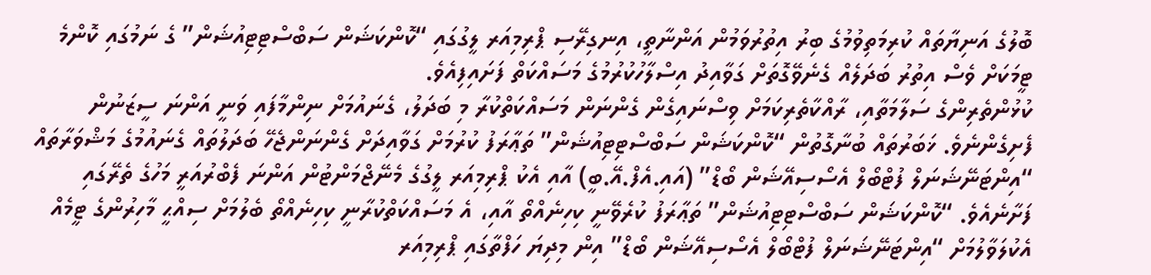ބޮލުގެ އަނިޔާތައް ކުރިމަތިވުމުގެ ބިރު އިތުރުވަމުން އަންނާތީ، އިނގިރޭސި ޕްރިމިއަރ ލީގުގައި “ކޮންކަޝަން ސަބްސްޓިޓިއުޝަން” ގެ ނަމުގައި ކޮންމެ ޓީމަކަށް ވެސް އިތުރު ބަދަލެއް ގެނެވޭގޮތަށް ގަވާއިދު އިސްލާހުކުރުމުގެ މަސައްކަތް ފަށައިފިއެވެ.
ކުޅުންތެރިންގެ ސަލާމަތާއި، ރާއްކާތެރިކަމަށް ވިސްނައިގެން ގެންނަން މަސައްކަތްކުރާ މި ބަދަލު، ގެނައުމަށް ނިންމާފައި ވަނީ އަންނަ ސީޒަނުން ފެށިގެންނެވެ. ޚަބަރުތައް ބުނާގޮތުން “ކޮންކަޝަން ސަބްސްޓިޓިއުޝަން” ތަޢާރަފު ކުރުމަށް ގަވާއިދަށް ގެންނަންޖެހޭ ބަދަލުތައް ގެނައުމުގެ މަޝްވަރާތައް “އިންޓަނޭޝަނަލް ފުޓްބޯލް އެސޯސިއޭޝަން ބޯޑް” (އައި.އެފް.އޭ.ބީ) އާއި އެކު ޕްރިމިއަރ ލީގުގެ މެނޭޖްމަންޓުން އަންނަ ފެބްރުއަރީ މަހުގެ ތެރޭގައި ފަށާނެއެވެ. “ކޮންކަޝަން ސަބްސްޓިޓިއުޝަން” ތަޢާރަފު ކުރެވޭނީ ކިހިނެއްތޯ އާއި، އެ މަސައްކަތްކުރާނީ ކިހިނެއްތޯ ބެލުމަށް ސިއްޙީ މާހިރުންގެ ޓީމެއް އެކުލަވާލުމަށް “އިންޓަނޭޝަނަލް ފުޓްބޯލް އެސޯސިއޭޝަން ބޯޑް” އިން މިދިޔަ ހަފްތާގައި ޕްރިމިއަރ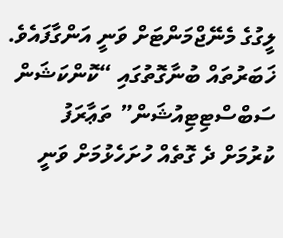ލީގުގެ މެނޭޖްމަންޓަށް ވަނީ އަންގާފައެވެ.
ޚަބަރުތައް ބުނާގޮތުގައި “ކޮންކަޝަން ސަބްސްޓިޓިއުޝަން” ތަޢާރަފު ކުރުމަށް ދެ ގޮތެއް ހުށަހެޅުމަށް ވަނީ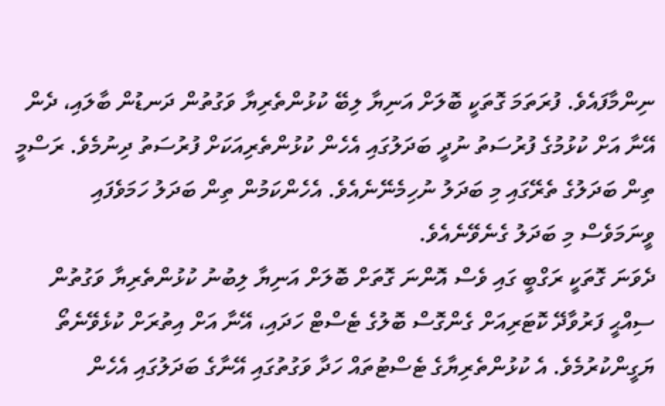ނިންމާފައެވެ. ފުރަތަމަ ގޮތަކީ ބޮލަށް އަނިޔާ ލިބޭ ކުޅުންތެރިޔާ ވަގުތުން ދަނޑުން ބާލައި، ދެން އޭނާ އަށް ކުޅުމުގެ ފުރުސަތު ނުދީ ބަދަލުގައި އެހެން ކުޅުންތެރިއަކަށް ފުރުސަތު ދިނުމެވެ. ރަސްމީ ތިން ބަދަލުގެ ތެރޭގައި މި ބަދަލު ނުހިމެނޭނެއެވެ. އެހެންކަމުން ތިން ބަދަލު ހަމަވެފައި ވީނަމަވެސް މި ބަދަލު ގެނެވޭނެއެވެ.
ދެވަނަ ގޮތަކީ ރަގްބީ ގައި ވެސް އޮންނަ ގޮތަށް ބޮލަށް އަނިޔާ ލިބުނު ކުޅުންތެރިޔާ ވަގުތުން ސިއްޙީ ފަރުވާދޭ ކޮޓަރިއަށް ގެންގޮސް ބޮލުގެ ޓެސްޓް ހަދައި، އޭނާ އަށް އިތުރަށް ކުޅެވޭނެތޯ ޔަގީންކުރުމެވެ. އެ ކުޅުންތެރިޔާގެ ޓެސްޓުތައް ހަދާ ވަގުތުގައި އޭނާގެ ބަދަލުގައި އެހެން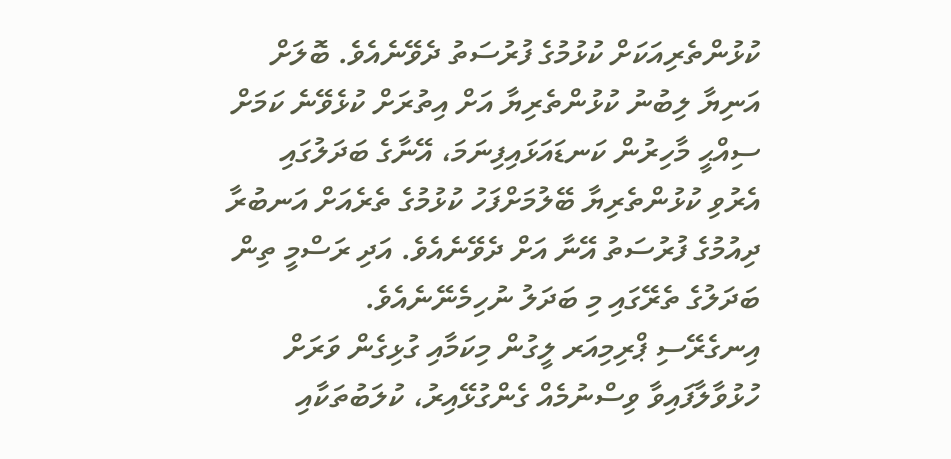ކުޅުންތެރިއަކަށް ކުޅުމުގެ ފުރުސަތު ދެވޭނެއެވެ. ބޮލަށް އަނިޔާ ލިބުނު ކުޅުންތެރިޔާ އަށް އިތުރަށް ކުޅެވޭނެ ކަމަށް ސިއްޙީ މާހިރުން ކަނޑައަޅައިފިނަމަ، އޭނާގެ ބަދަލުގައި އެރުވި ކުޅުންތެރިޔާ ބޭލުމަށްފަހު ކުޅުމުގެ ތެރެއަށް އަނބުރާ ދިއުމުގެ ފުރުސަތު އޭނާ އަށް ދެވޭނެއެވެ. އަދި ރަސްމީ ތިން ބަދަލުގެ ތެރޭގައި މި ބަދަލު ނުހިމެނޭނެއެވެ.
އިނގެރޭސި ޕްރިމިއަރ ލީގުން މިކަމާއި ގުޅިގެން ވަރަށް ހުޅުވާލާފައިވާ ވިސްނުމެއް ގެންގުޅޭއިރު، ކުލަބުތަކާއި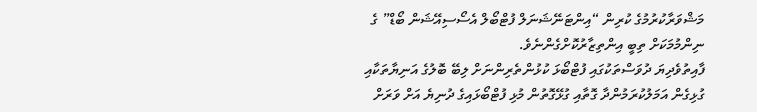މަޝްވަރާކުރުމުގެ ކުރިން “އިންޓަނޭޝަނަލް ފުޓްބޯލް އެސޯސިއޭޝަން ބޯޑް” ގެ ނިންމުމަކަށް ތިބީ އިންތިޒާރުކޮށްގެންނެވެ.
ފާއިތުވެދިޔަ ދުވަސްތަކުގައި ފުޓްބޯޅަ ކުޅުންތެރިންނަށް ލިބޭ ބޮލުގެ އަނިޔާތަކާއި ގުޅިގެން އަމަލުކުރަމުންދާ ގޮތާއި ގުޅޭގޮތުން މުޅި ފުޓްބޯޅައިގެ ދުނިޔެ އަށް ވަރަށް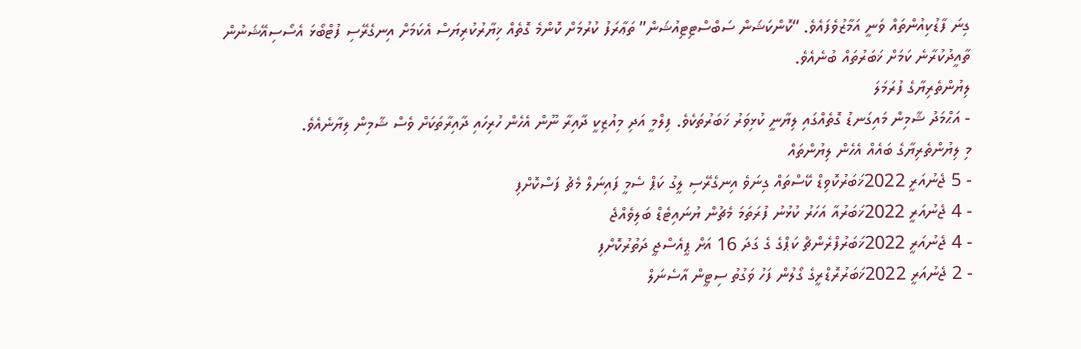ގިނަ ފާޑުކިއުންތައް ވަނީ އަމާޒުވެފައެވެ. “ކޮންކަޝަން ސަބްސްޓިޓިއުޝަން” ތަޢާރަފު ކުރުމަށް ކޮންމެ ގޮތެއް ޚިޔާރުކުރިޔަސް އެކަމަށް އިނގެރޭސި ފުޓްބޯޅަ އެސޯސިއޭޝަނުން ތާއީދުކުރާނެ ކަމަށް ޚަބަރުތައް ބުނެއެވެ.
ލިޔުންތެރިޔާގެ ފުރަމަލަ
- އަޙްމަދު ޝާމިން މައިގަނޑު ގޮތެއްގައި ލިޔާނީ ކުޅިވަރު ޚަބަރުތަކެވެ. ފިލްމީ އަދި މިއުޒިކީ ދާއިރާ ނޫން އެހެން ހުރިހައި ދާއިރާތަކަށް ވެސް ޝާމިން ލިޔާނެއެވެ.
މި ލިޔުންތެރިޔާގެ ބައެއް އެހެން ލިޔުންތައް
- 5 ޖެނުއަރީ 2022ޚަބަރުކޮވިޑް ކޭސްތައް ގިނަވެ އިނގެރޭސި ލީގު ކަޕް ސެމީ ފައިނަލް މެޗު ފަސްކޮށްފި
- 4 ޖެނުއަރީ 2022ޚަބަރުއާ އަހަރު ކުޅުނު ފުރަތަމަ މެޗުން ޔުނައިޓެޑް ބަލިވެއްޖެ
- 4 ޖެނުއަރީ 2022ޚަބަރުފްރެންޗް ކަޕްގެ ގެ ގަދަ 16 އަށް ޕީއެސްޖީ ދަތުރުކޮށްފި
- 2 ޖެނުއަރީ 2022ޚަބަރުރޮޑްރީގެ ގޯލުން ފަހު ވަގުތު ސިޓީން އާސެނަލް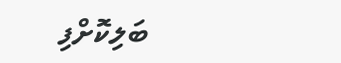ބަލިކޮށްފި